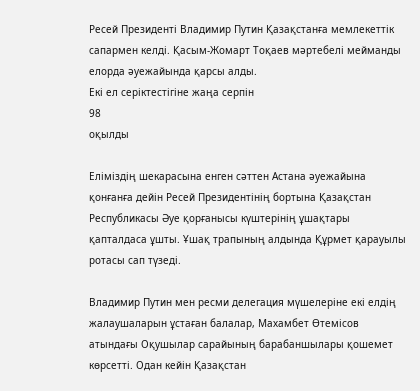Ресей Президенті Владимир Путин Қазақстанға мемлекеттік сапармен келді. Қасым-Жомарт Тоқаев мәртебелі мейманды елорда әуежайында қарсы алды.
Екі ел серіктестігіне жаңа серпін
98
оқылды

Еліміздің шекарасына енген сәттен Астана әуежайына қонғанға дейін Ресей Президентінің бортына Қазақстан Республикасы Әуе қорғанысы күштерінің ұшақтары қапталдаса ұшты. Ұшақ трапының алдында Құрмет қарауылы ротасы сап түзеді.

Владимир Путин мен ресми делегация мүшелеріне екі елдің жалаушаларын ұстаған балалар, Махамбет Өтемісов атындағы Оқушылар сарайының барабаншылары қошемет көрсетті. Одан кейін Қазақстан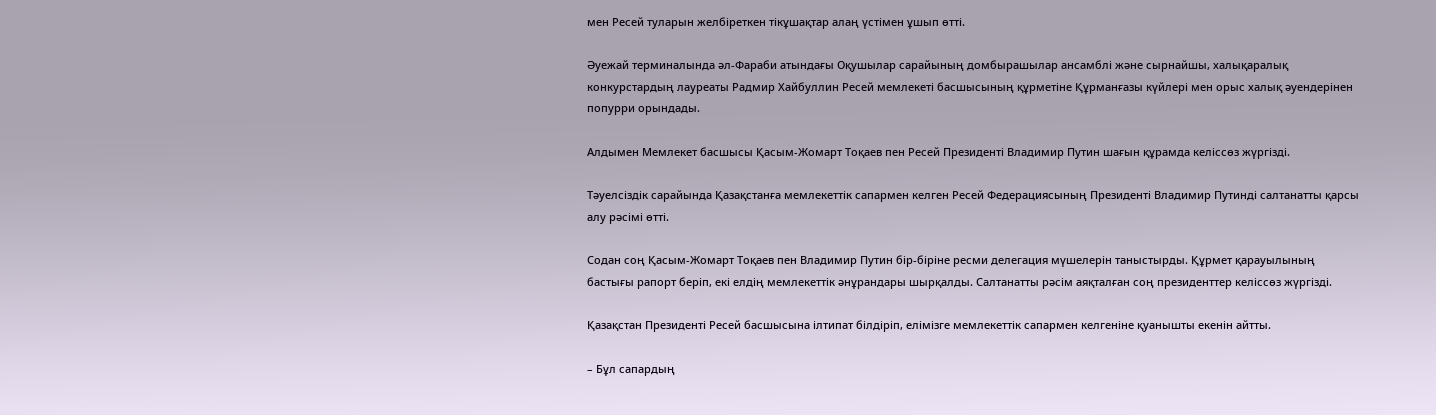мен Ресей туларын желбіреткен тікұшақтар алаң үстімен ұшып өтті.

Әуежай терминалында әл-Фараби атындағы Оқушылар сарайының домбырашылар ансамблі және сырнайшы, халықаралық конкурстардың лауреаты Радмир Хайбуллин Ресей мемлекеті басшысының құрметіне Құрманғазы күйлері мен орыс халық әуендерінен попурри орындады.

Алдымен Мемлекет басшысы Қасым-Жомарт Тоқаев пен Ресей Президенті Владимир Путин шағын құрамда келіссөз жүргізді.

Тәуелсіздік сарайында Қазақстанға мемлекеттік сапармен келген Ресей Федерациясының Президенті Владимир Путинді салтанатты қарсы алу рәсімі өтті.

Содан соң Қасым-Жомарт Тоқаев пен Владимир Путин бір-біріне ресми делегация мүшелерін таныстырды. Құрмет қарауылының бастығы рапорт беріп, екі елдің мемлекеттік әнұрандары шырқалды. Салтанатты рәсім аяқталған соң президенттер келіссөз жүргізді.

Қазақстан Президенті Ресей басшысына ілтипат білдіріп, елімізге мемлекеттік сапармен келгеніне қуанышты екенін айтты.

– Бұл сапардың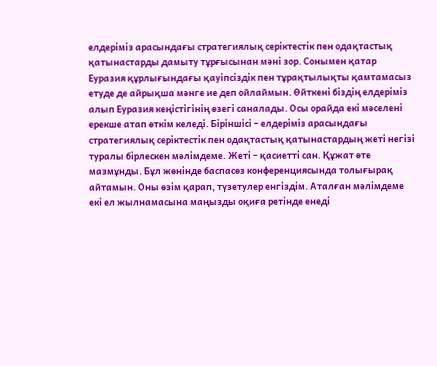елдеріміз арасындағы стратегиялық серіктестік пен одақтастық қатынастарды дамыту тұрғысынан мәні зор. Сонымен қатар Еуразия құрлығындағы қауіпсіздік пен тұрақтылықты қамтамасыз етуде де айрықша мәнге ие деп ойлаймын. Өйткені біздің елдеріміз алып Еуразия кеңістігінің өзегі саналады. Осы орайда екі мәселені ерекше атап өткім келеді. Біріншісі – елдеріміз арасындағы стратегиялық серіктестік пен одақтастық қатынастардың жеті негізі туралы бірлескен мәлімдеме. Жеті – қасиетті сан. Құжат өте мазмұнды. Бұл жөнінде баспасөз конференциясында толығырақ айтамын. Оны өзім қарап, түзетулер енгіздім. Аталған мәлімдеме екі ел жылнамасына маңызды оқиға ретінде енеді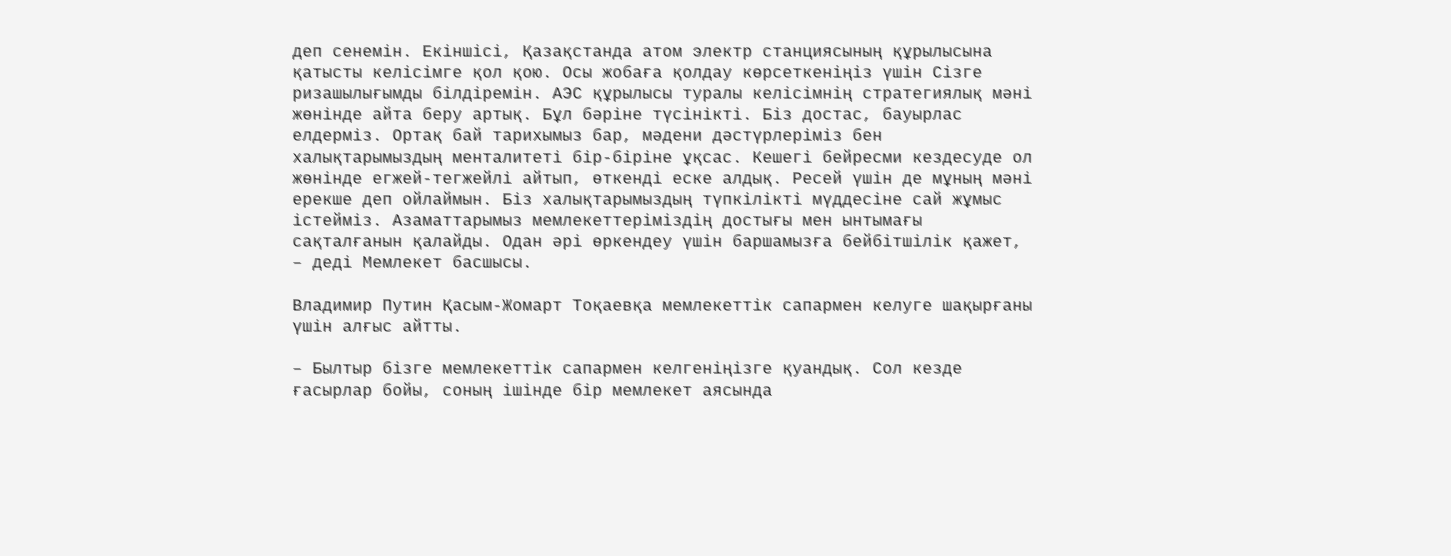деп сенемін. Екіншісі, Қазақстанда атом электр станциясының құрылысына қатысты келісімге қол қою. Осы жобаға қолдау көрсеткеніңіз үшін Сізге ризашылығымды білдіремін. АЭС құрылысы туралы келісімнің стратегиялық мәні жөнінде айта беру артық. Бұл бәріне түсінікті. Біз достас, бауырлас елдерміз. Ортақ бай тарихымыз бар, мәдени дәстүрлеріміз бен халықтарымыздың менталитеті бір-біріне ұқсас. Кешегі бейресми кездесуде ол жөнінде егжей-тегжейлі айтып, өткенді еске алдық. Ресей үшін де мұның мәні ерекше деп ойлаймын. Біз халықтарымыздың түпкілікті мүддесіне сай жұмыс істейміз. Азаматтарымыз мемлекеттеріміздің достығы мен ынтымағы сақталғанын қалайды. Одан әрі өркендеу үшін баршамызға бейбітшілік қажет, – деді Мемлекет басшысы.

Владимир Путин Қасым-Жомарт Тоқаевқа мемлекеттік сапармен келуге шақырғаны үшін алғыс айтты.

– Былтыр бізге мемлекеттік сапармен келгеніңізге қуандық. Сол кезде ғасырлар бойы, соның ішінде бір мемлекет аясында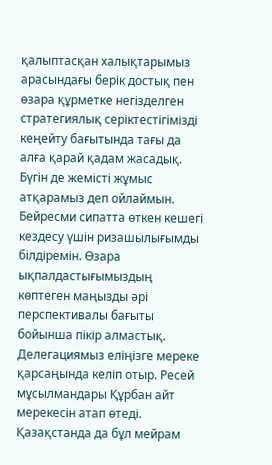қалыптасқан халықтарымыз арасындағы берік достық пен өзара құрметке негізделген стратегиялық серіктестігімізді кеңейту бағытында тағы да алға қарай қадам жасадық. Бүгін де жемісті жұмыс атқарамыз деп ойлаймын. Бейресми сипатта өткен кешегі кездесу үшін ризашылығымды білдіремін. Өзара ықпалдастығымыздың көптеген маңызды әрі перспективалы бағыты бойынша пікір алмастық. Делегациямыз еліңізге мереке қарсаңында келіп отыр. Ресей мұсылмандары Құрбан айт мерекесін атап өтеді. Қазақстанда да бұл мейрам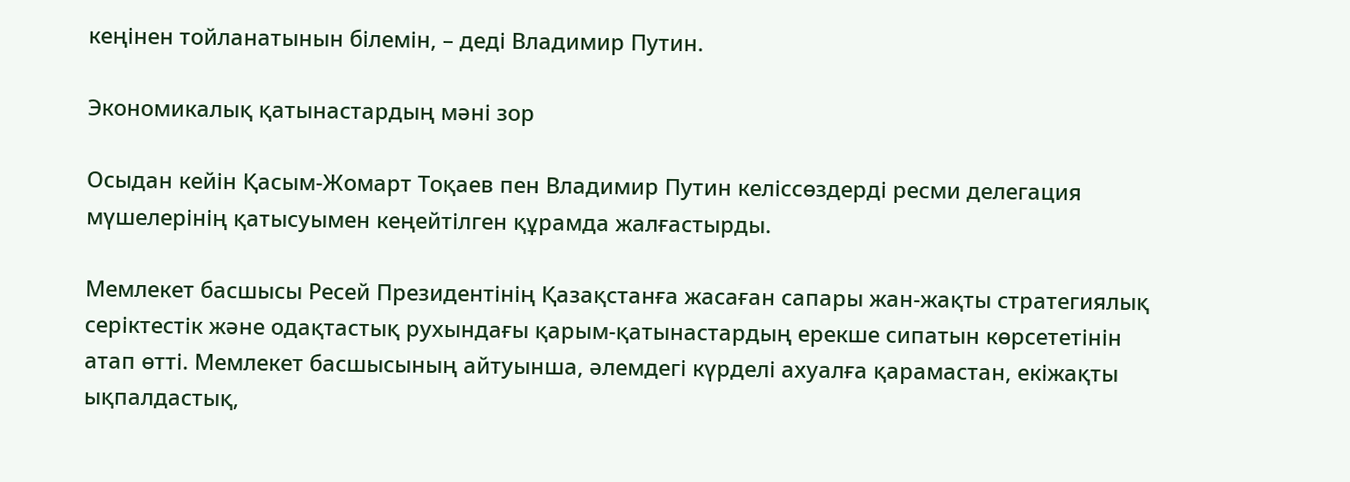кеңінен тойланатынын білемін, – деді Владимир Путин.

Экономикалық қатынастардың мәні зор

Осыдан кейін Қасым-Жомарт Тоқаев пен Владимир Путин келіссөздерді ресми делегация мүшелерінің қатысуымен кеңейтілген құрамда жалғастырды.

Мемлекет басшысы Ресей Президентінің Қазақстанға жасаған сапары жан-жақты стратегиялық серіктестік және одақтастық рухындағы қарым-қатынастардың ерекше сипатын көрсететінін атап өтті. Мемлекет басшысының айтуынша, әлемдегі күрделі ахуалға қарамастан, екіжақты ықпалдастық,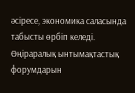әсіресе, экономика саласында табысты өрбіп келеді. Өңіраралық ынтымақтастық форумдарын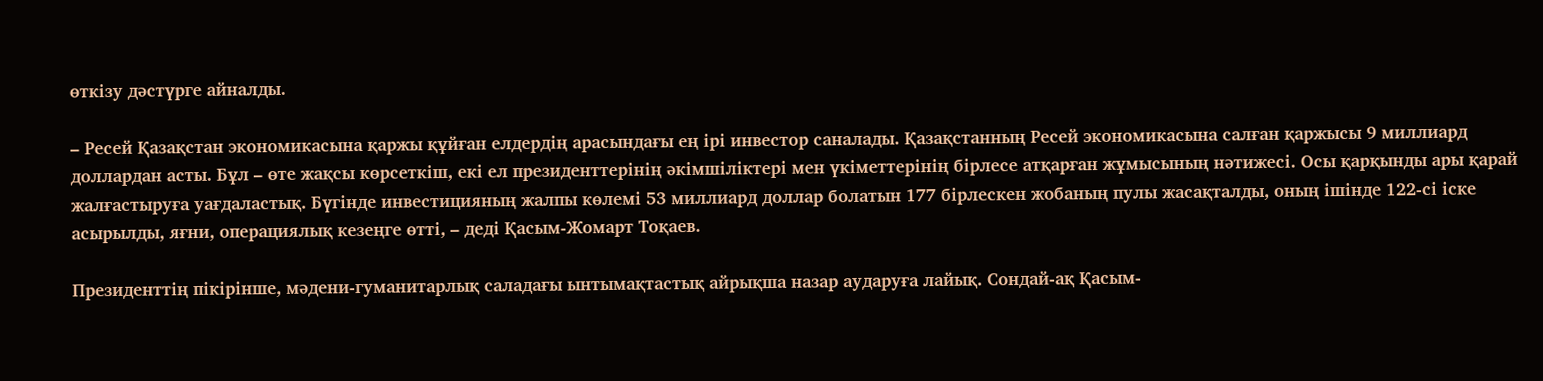өткізу дәстүрге айналды.

– Ресей Қазақстан экономикасына қаржы құйған елдердің арасындағы ең ірі инвестор саналады. Қазақстанның Ресей экономикасына салған қаржысы 9 миллиард доллардан асты. Бұл – өте жақсы көрсеткіш, екі ел президенттерінің әкімшіліктері мен үкіметтерінің бірлесе атқарған жұмысының нәтижесі. Осы қарқынды ары қарай жалғастыруға уағдаластық. Бүгінде инвестицияның жалпы көлемі 53 миллиард доллар болатын 177 бірлескен жобаның пулы жасақталды, оның ішінде 122-сі іске асырылды, яғни, операциялық кезеңге өтті, – деді Қасым-Жомарт Тоқаев.

Президенттің пікірінше, мәдени-гуманитарлық саладағы ынтымақтастық айрықша назар аударуға лайық. Сондай-ақ Қасым-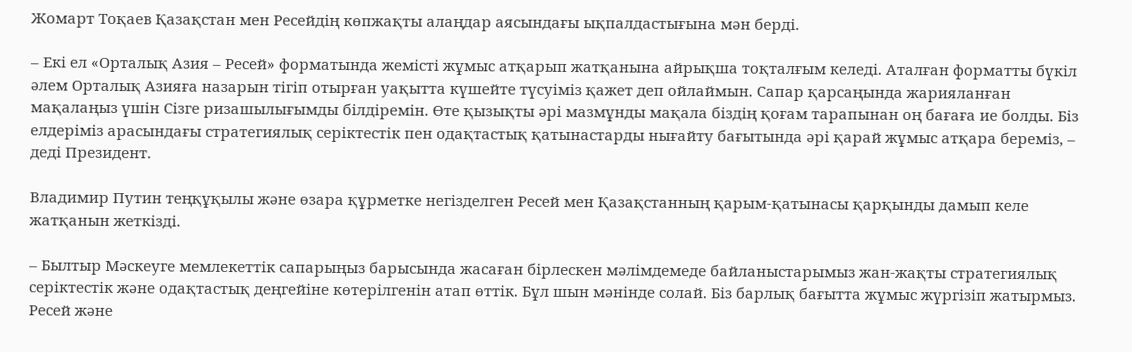Жомарт Тоқаев Қазақстан мен Ресейдің көпжақты алаңдар аясындағы ықпалдастығына мән берді.

– Екі ел «Орталық Азия – Ресей» форматында жемісті жұмыс атқарып жатқанына айрықша тоқталғым келеді. Аталған форматты бүкіл әлем Орталық Азияға назарын тігіп отырған уақытта күшейте түсуіміз қажет деп ойлаймын. Сапар қарсаңында жарияланған мақалаңыз үшін Сізге ризашылығымды білдіремін. Өте қызықты әрі мазмұнды мақала біздің қоғам тарапынан оң бағаға ие болды. Біз елдеріміз арасындағы стратегиялық серіктестік пен одақтастық қатынастарды нығайту бағытында әрі қарай жұмыс атқара береміз, – деді Президент.

Владимир Путин теңқұқылы және өзара құрметке негізделген Ресей мен Қазақстанның қарым-қатынасы қарқынды дамып келе жатқанын жеткізді.

– Былтыр Мәскеуге мемлекеттік сапарыңыз барысында жасаған бірлескен мәлімдемеде байланыстарымыз жан-жақты стратегиялық серіктестік және одақтастық деңгейіне көтерілгенін атап өттік. Бұл шын мәнінде солай. Біз барлық бағытта жұмыс жүргізіп жатырмыз. Ресей және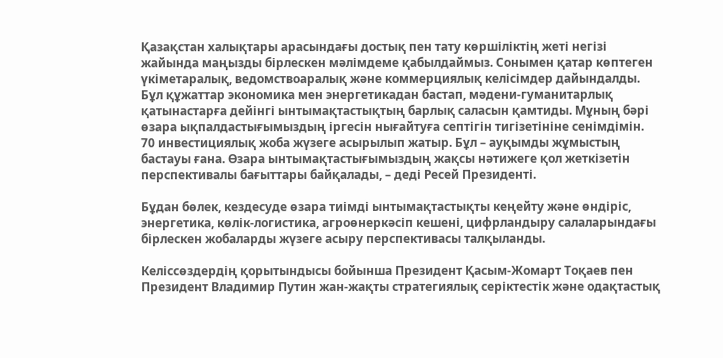Қазақстан халықтары арасындағы достық пен тату көршіліктің жеті негізі жайында маңызды бірлескен мәлімдеме қабылдаймыз. Сонымен қатар көптеген үкіметаралық, ведомствоаралық және коммерциялық келісімдер дайындалды. Бұл құжаттар экономика мен энергетикадан бастап, мәдени-гуманитарлық қатынастарға дейінгі ынтымақтастықтың барлық саласын қамтиды. Мұның бәрі өзара ықпалдастығымыздың іргесін нығайтуға септігін тигізетініне сенімдімін. 70 инвестициялық жоба жүзеге асырылып жатыр. Бұл – ауқымды жұмыстың бастауы ғана. Өзара ынтымақтастығымыздың жақсы нәтижеге қол жеткізетін перспективалы бағыттары байқалады, – деді Ресей Президенті.

Бұдан бөлек, кездесуде өзара тиімді ынтымақтастықты кеңейту және өндіріс, энергетика, көлік-логистика, агроөнеркәсіп кешені, цифрландыру салаларындағы бірлескен жобаларды жүзеге асыру перспективасы талқыланды.

Келіссөздердің қорытындысы бойынша Президент Қасым-Жомарт Тоқаев пен Президент Владимир Путин жан-жақты стратегиялық серіктестік және одақтастық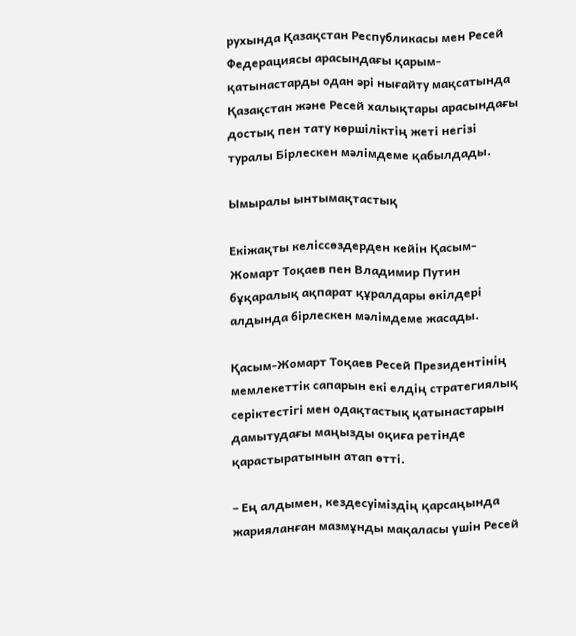рухында Қазақстан Республикасы мен Ресей Федерациясы арасындағы қарым-қатынастарды одан әрі нығайту мақсатында Қазақстан және Ресей халықтары арасындағы достық пен тату көршіліктің жеті негізі туралы Бірлескен мәлімдеме қабылдады.

Ымыралы ынтымақтастық

Екіжақты келіссөздерден кейін Қасым-Жомарт Тоқаев пен Владимир Путин бұқаралық ақпарат құралдары өкілдері алдында бірлескен мәлімдеме жасады.

Қасым-Жомарт Тоқаев Ресей Президентінің мемлекеттік сапарын екі елдің стратегиялық серіктестігі мен одақтастық қатынастарын дамытудағы маңызды оқиға ретінде қарастыратынын атап өтті.

– Ең алдымен, кездесуіміздің қарсаңында жарияланған мазмұнды мақаласы үшін Ресей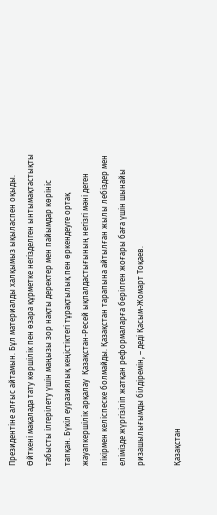Президентіне алғыс айтамын. Бұл материалды халқымыз ықыласпен оқыды. Өйткені мақалада тату көршілік пен өзара құрметке негізделген ынтымақтастықты табысты ілгерілету үшін маңызы зор нақты деректер мен пайымдар көрініс тапқан. Бүкіл еуразиялық кеңістіктегі тұрақтылық пен өркендеуге ортақ жауапкершілік арқалау  Қазақстан-Ресей ықпалдастығының негізгі мәні деген пікірмен келіспеске болмайды. Қазақстан тарапына айтылған жылы лебіздер мен елімізде жүргізіліп жатқан реформаларға берілген жоғары баға үшін шынайы ризашылығымды білдіремін, – деді Қасым-Жомарт Тоқаев.

Қазақстан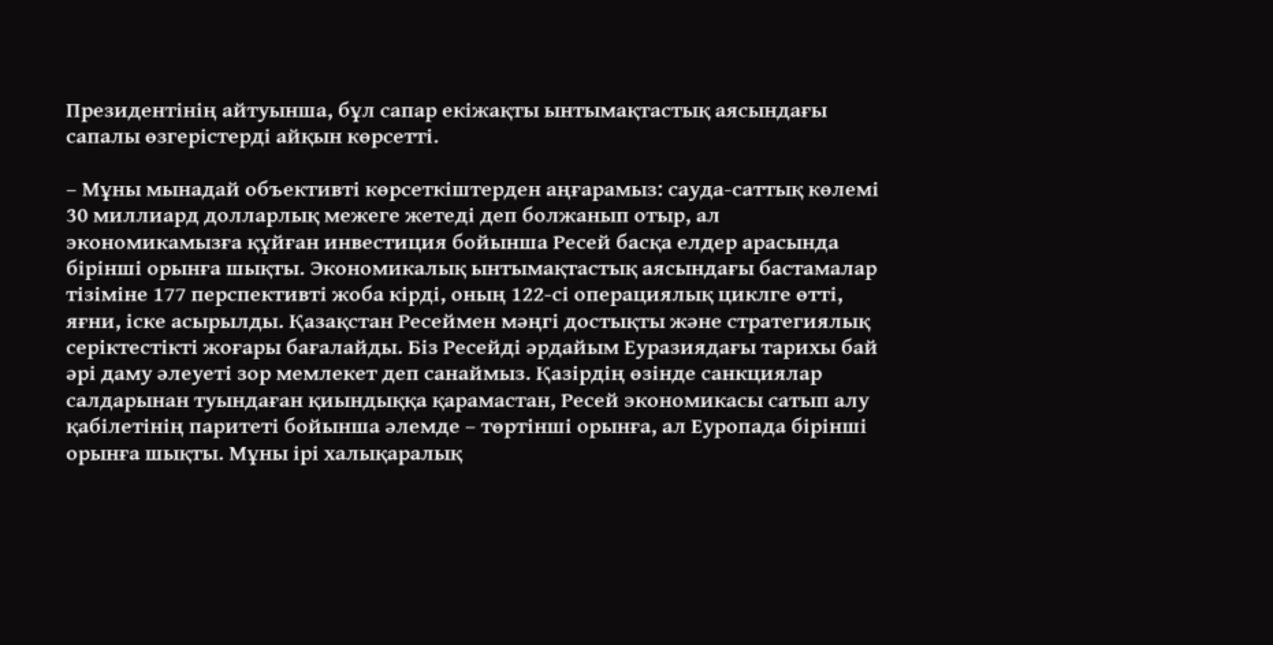Президентінің айтуынша, бұл сапар екіжақты ынтымақтастық аясындағы сапалы өзгерістерді айқын көрсетті.

– Мұны мынадай объективті көрсеткіштерден аңғарамыз: сауда-саттық көлемі 30 миллиард долларлық межеге жетеді деп болжанып отыр, ал экономикамызға құйған инвестиция бойынша Ресей басқа елдер арасында бірінші орынға шықты. Экономикалық ынтымақтастық аясындағы бастамалар тізіміне 177 перспективті жоба кірді, оның 122-сі операциялық циклге өтті, яғни, іске асырылды. Қазақстан Ресеймен мәңгі достықты және стратегиялық серіктестікті жоғары бағалайды. Біз Ресейді әрдайым Еуразиядағы тарихы бай әрі даму әлеуеті зор мемлекет деп санаймыз. Қазірдің өзінде санкциялар салдарынан туындаған қиындыққа қарамастан, Ресей экономикасы сатып алу қабілетінің паритеті бойынша әлемде – төртінші орынға, ал Еуропада бірінші орынға шықты. Мұны ірі халықаралық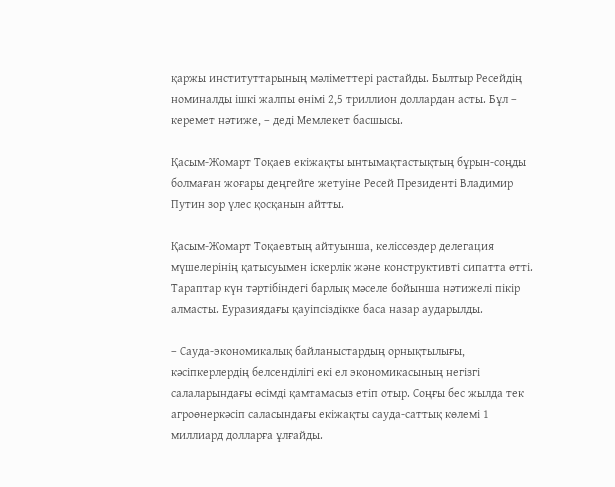қаржы институттарының мәліметтері растайды. Былтыр Ресейдің номиналды ішкі жалпы өнімі 2,5 триллион доллардан асты. Бұл – керемет нәтиже, – деді Мемлекет басшысы.

Қасым-Жомарт Тоқаев екіжақты ынтымақтастықтың бұрын-соңды болмаған жоғары деңгейге жетуіне Ресей Президенті Владимир Путин зор үлес қосқанын айтты.

Қасым-Жомарт Тоқаевтың айтуынша, келіссөздер делегация мүшелерінің қатысуымен іскерлік және конструктивті сипатта өтті. Тараптар күн тәртібіндегі барлық мәселе бойынша нәтижелі пікір алмасты. Еуразиядағы қауіпсіздікке баса назар аударылды.

– Сауда-экономикалық байланыстардың орнықтылығы, кәсіпкерлердің белсенділігі екі ел экономикасының негізгі салаларындағы өсімді қамтамасыз етіп отыр. Соңғы бес жылда тек агроөнеркәсіп саласындағы екіжақты сауда-саттық көлемі 1 миллиард долларға ұлғайды.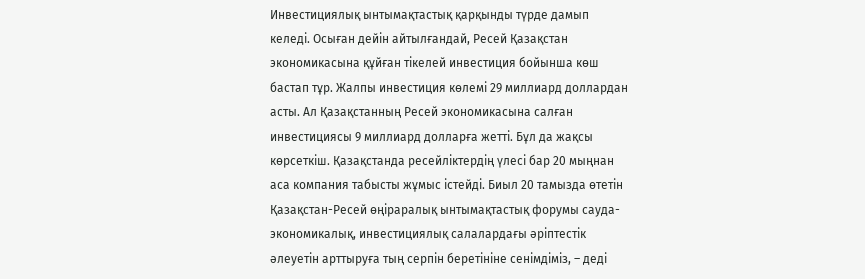Инвестициялық ынтымақтастық қарқынды түрде дамып келеді. Осыған дейін айтылғандай, Ресей Қазақстан экономикасына құйған тікелей инвестиция бойынша көш бастап тұр. Жалпы инвестиция көлемі 29 миллиард доллардан асты. Ал Қазақстанның Ресей экономикасына салған инвестициясы 9 миллиард долларға жетті. Бұл да жақсы көрсеткіш. Қазақстанда ресейліктердің үлесі бар 20 мыңнан аса компания табысты жұмыс істейді. Биыл 20 тамызда өтетін Қазақстан-Ресей өңіраралық ынтымақтастық форумы сауда-экономикалық, инвестициялық салалардағы әріптестік әлеуетін арттыруға тың серпін беретініне сенімдіміз, – деді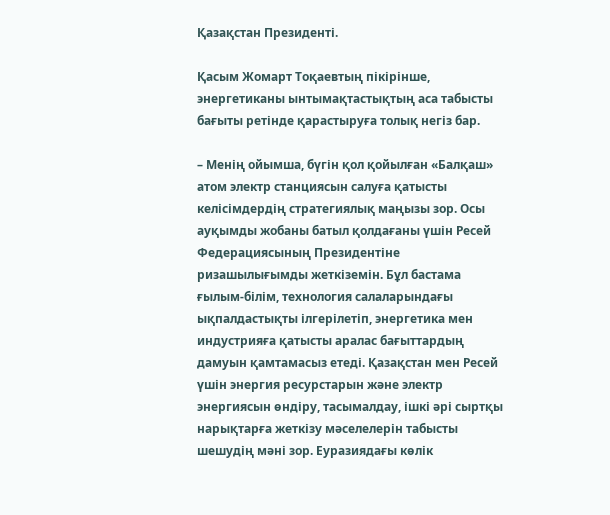Қазақстан Президенті.

Қасым Жомарт Тоқаевтың пікірінше, энергетиканы ынтымақтастықтың аса табысты бағыты ретінде қарастыруға толық негіз бар.

– Менің ойымша, бүгін қол қойылған «Балқаш» атом электр станциясын салуға қатысты келісімдердің стратегиялық маңызы зор. Осы ауқымды жобаны батыл қолдағаны үшін Ресей Федерациясының Президентіне ризашылығымды жеткіземін. Бұл бастама ғылым-білім, технология салаларындағы ықпалдастықты ілгерілетіп, энергетика мен индустрияға қатысты аралас бағыттардың дамуын қамтамасыз етеді. Қазақстан мен Ресей үшін энергия ресурстарын және электр энергиясын өндіру, тасымалдау, ішкі әрі сыртқы нарықтарға жеткізу мәселелерін табысты шешудің мәні зор. Еуразиядағы көлік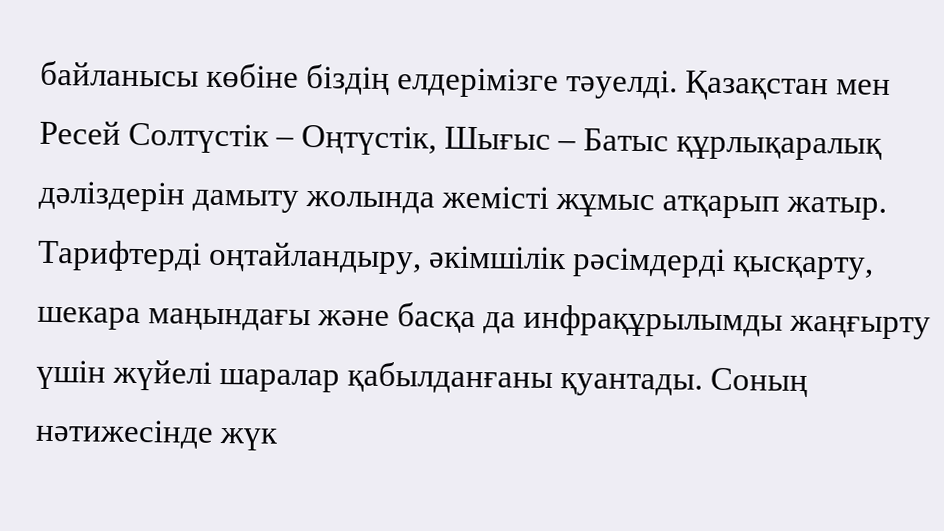байланысы көбіне біздің елдерімізге тәуелді. Қазақстан мен Ресей Солтүстік – Оңтүстік, Шығыс – Батыс құрлықаралық дәліздерін дамыту жолында жемісті жұмыс атқарып жатыр. Тарифтерді оңтайландыру, әкімшілік рәсімдерді қысқарту, шекара маңындағы және басқа да инфрақұрылымды жаңғырту үшін жүйелі шаралар қабылданғаны қуантады. Соның нәтижесінде жүк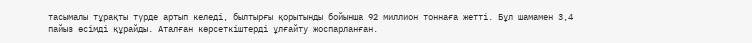тасымалы тұрақты түрде артып келеді, былтырғы қорытынды бойынша 92 миллион тоннаға жетті. Бұл шамамен 3,4 пайыз өсімді құрайды. Аталған көрсеткіштерді ұлғайту жоспарланған.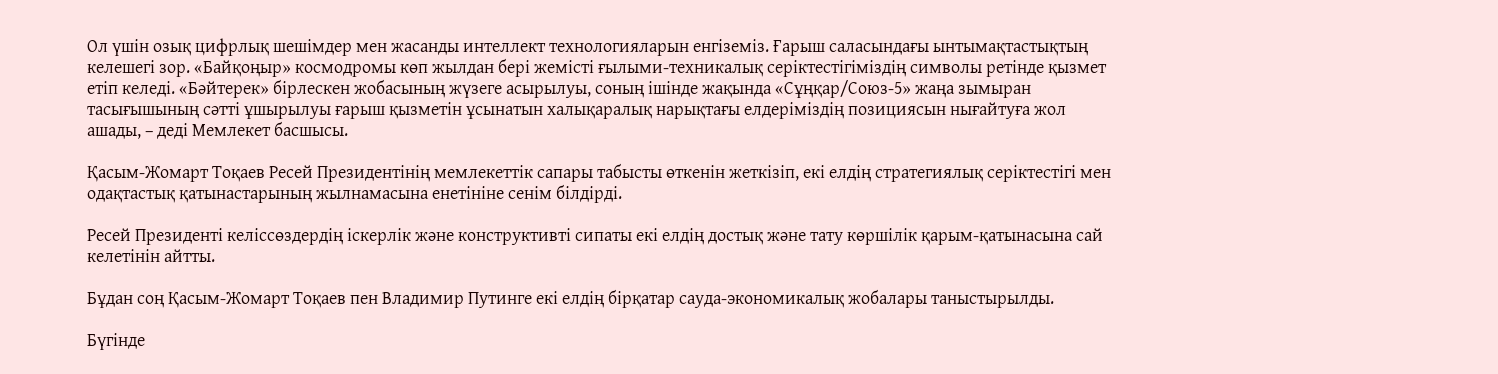Ол үшін озық цифрлық шешімдер мен жасанды интеллект технологияларын енгіземіз. Ғарыш саласындағы ынтымақтастықтың келешегі зор. «Байқоңыр» космодромы көп жылдан бері жемісті ғылыми-техникалық серіктестігіміздің символы ретінде қызмет етіп келеді. «Бәйтерек» бірлескен жобасының жүзеге асырылуы, соның ішінде жақында «Сұңқар/Cоюз-5» жаңа зымыран тасығышының сәтті ұшырылуы ғарыш қызметін ұсынатын халықаралық нарықтағы елдеріміздің позициясын нығайтуға жол ашады, – деді Мемлекет басшысы.

Қасым-Жомарт Тоқаев Ресей Президентінің мемлекеттік сапары табысты өткенін жеткізіп, екі елдің стратегиялық серіктестігі мен одақтастық қатынастарының жылнамасына енетініне сенім білдірді.

Ресей Президенті келіссөздердің іскерлік және конструктивті сипаты екі елдің достық және тату көршілік қарым-қатынасына сай келетінін айтты.

Бұдан соң Қасым-Жомарт Тоқаев пен Владимир Путинге екі елдің бірқатар сауда-экономикалық жобалары таныстырылды.

Бүгінде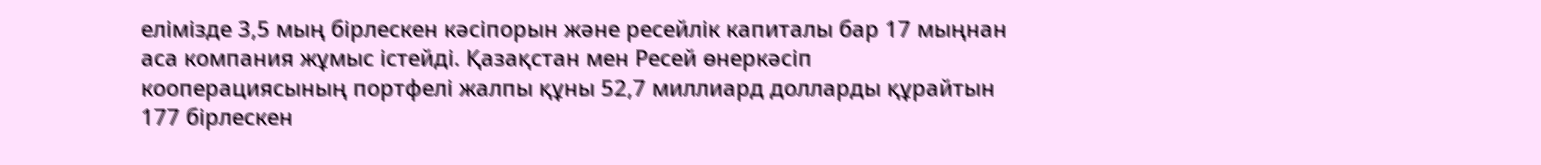елімізде 3,5 мың бірлескен кәсіпорын және ресейлік капиталы бар 17 мыңнан аса компания жұмыс істейді. Қазақстан мен Ресей өнеркәсіп кооперациясының портфелі жалпы құны 52,7 миллиард долларды құрайтын 177 бірлескен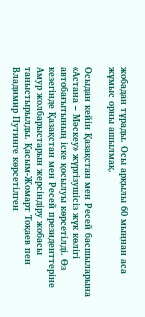жобадан тұрады. Осы арқылы 60 мыңнан аса жұмыс орны ашылмақ.

Осыдан кейін Қазақстан мен Ресей басшыларына «Астана – Мәскеу» жүргізушісіз жүк көлігі автобағытының іске қосылуы көрсетілді. Өз кезегінде Қазақстан мен Ресей президенттеріне Амур жолбарыстарын жерсіндіру жобасы таныстырылды. Қасым-Жомарт Тоқаев пен Владимир Путинге көрсетілген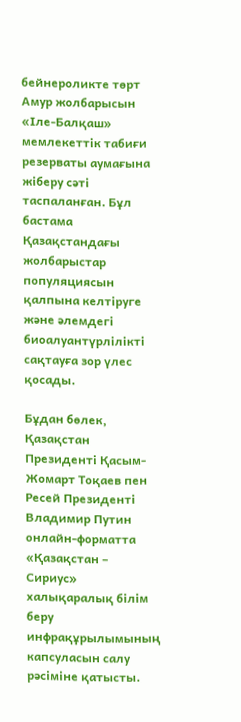бейнероликте төрт Амур жолбарысын «Іле-Балқаш» мемлекеттік табиғи резерваты аумағына жіберу сәті таспаланған. Бұл бастама Қазақстандағы жолбарыстар популяциясын қалпына келтіруге және әлемдегі биоалуантүрлілікті сақтауға зор үлес қосады.

Бұдан бөлек, Қазақстан Президенті Қасым-Жомарт Тоқаев пен Ресей Президенті Владимир Путин онлайн-форматта «Қазақстан – Сириус» халықаралық білім беру инфрақұрылымының капсуласын салу рәсіміне қатысты.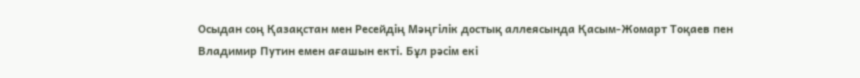Осыдан соң Қазақстан мен Ресейдің Мәңгілік достық аллеясында Қасым-Жомарт Тоқаев пен Владимир Путин емен ағашын екті. Бұл рәсім екі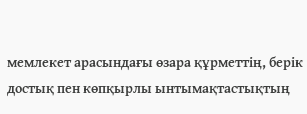мемлекет арасындағы өзара құрметтің, берік достық пен көпқырлы ынтымақтастықтың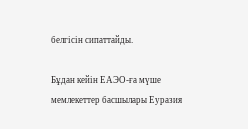белгісін сипаттайды.

Бұдан кейін ЕАЭО-ға мүше мемлекеттер басшылары Еуразия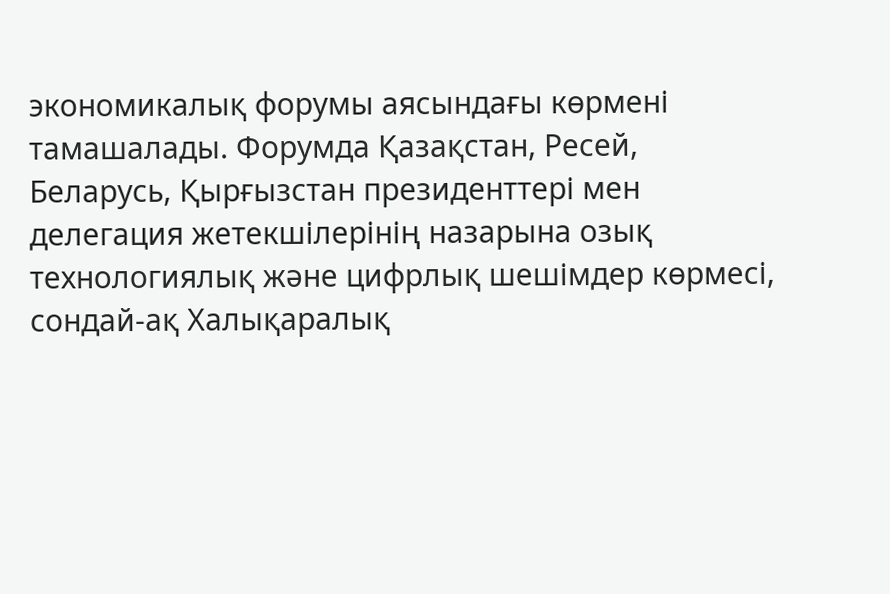экономикалық форумы аясындағы көрмені тамашалады. Форумда Қазақстан, Ресей, Беларусь, Қырғызстан президенттері мен делегация жетекшілерінің назарына озық технологиялық және цифрлық шешімдер көрмесі, сондай-ақ Халықаралық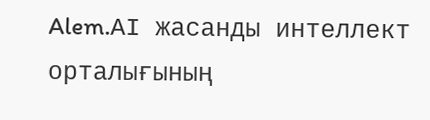Alem.АІ жасанды интеллект орталығының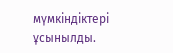мүмкіндіктері ұсынылды.